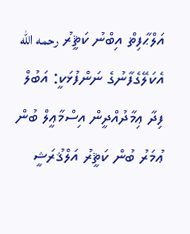އަލްޙާފިޡް އިބްނު ކަޘީރު رحمه الله
އެކަލޭގެފާނުގެ ނަންފުޅަކީ: އަބުލް ފިދާ ޢިމާދުއްދީން އިސްމާޢީލް ބުން ޢުމަރު ބުން ކަޘީރު އަލްޤުރަޝީ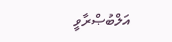އަލްބުޞްރާވީ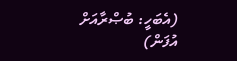(އެބަހީ: ބުޞްރާއަށް އުފަން)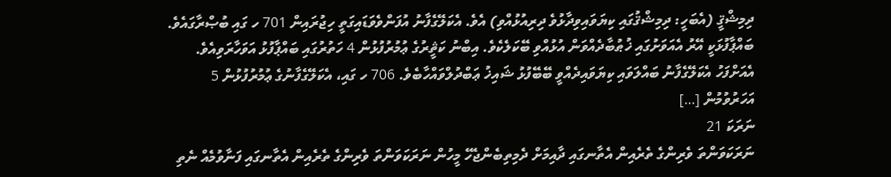ދިމިޝްޤީ (އެބަހީ: ދިމިޝްޤުގައި ކިޔަވައިވިދާޅުވެ ދިރިއުޅުއްވި) އެވެ. އެކަލޭގެފާނު އުފަންވެވަޑައިގަތީ ހިޖުރައިން 701 ހ ގައި ބުޞްރާގައެވެ. ބައްޕާފުޅަކީ އޭރު އެއަވަށުގައި ޚުޠުބާދެއްވަން އުޅުއްވި ބޭކަލެކެވެ. އިބްނު ކަޘީރުގެ ޢުމުރުފުޅުން 4 ހަތުރުގައި ބައްޕާފުޅު އަވަހާރަވިއެވެ. އެއަށްފަހު އެކަލޭގެފާނު ބައްލަވައި ކިޔަވައިދެއްވީ ބޭބޭފުޅު ޝައިޚު ޢަބްދުލްވައްހާބެވެ. 706 ހ ގައި، އެކަލޭގެފާނުގެ ޢުމުރުފުޅުން 5 އަހަރުވުމުން […]
ނަރަކަ 21
ނަރަކަވަންތަ ވެރިންގެ ތެރެއިން އެތާނގައި ދާއިމަށް ދެމިތިބެންޖެހޭ މީހުން ނަރަކަވަންތަ ވެރިންގެ ތެރެއިން އެތާނގައި ފަނާވުމެއް ނެތި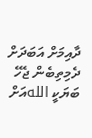ދާއިމަށް އަބަދަށް ދެމިތިބެން ޖެހޭ ބަޔަކީ اللهއަށް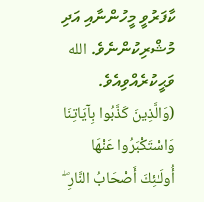ކާފަރުވީ މީހުންނާއި އަދި މުޝްރިކުންނެވެ. الله ވަޙީކުރެއްވިއެވެ. (وَالَّذِينَ كَذَّبُوا بِآيَاتِنَا وَاسْتَكْبَرُوا عَنْهَا أُولَـٰئِكَ أَصْحَابُ النَّارِ ۖ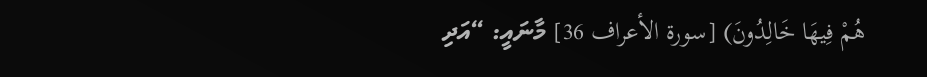هُمْ فِيهَا خَالِدُونَ) [سورة الأعراف 36] މާނައީ: “އަދި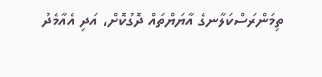ތިމަންރަސްކަލާނގެ އާޔަޔްތައް ދޮގުކޮށް، އަދި އެއާމެދު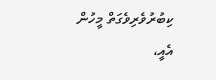ކިބުރުވެރިވެގަތް މީހުން އެއީ،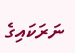ނަރަކައިގެ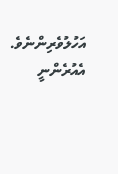އަހުލުވެރިންނެވެ. އެއުރެންނީ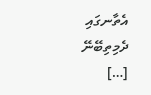އެތާނގައި ދެމިތިބޭނޭ […]